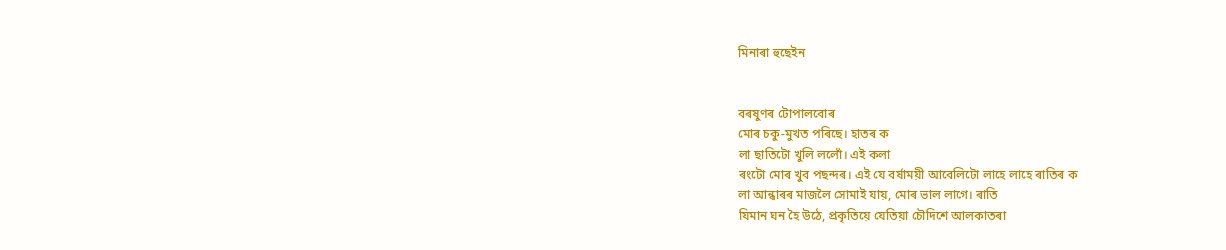মিনাৰা হুছেইন


বৰষুণৰ টোপালবোৰ
মোৰ চকু-মুখত পৰিছে। হাতৰ ক
লা ছাতিটো খুলি ললোঁ। এই কলা
ৰংটো মোৰ খুব পছন্দৰ। এই যে বৰ্ষাময়ী আবেলিটো লাহে লাহে ৰাতিৰ ক
লা আন্ধাৰৰ মাজলৈ সোমাই যায়, মোৰ ভাল লাগে। ৰাতি
যিমান ঘন হৈ উঠে, প্ৰকৃতিয়ে যেতিয়া চৌদিশে আলকাতৰা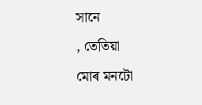সানে
, তেতিয়া
মোৰ মনটো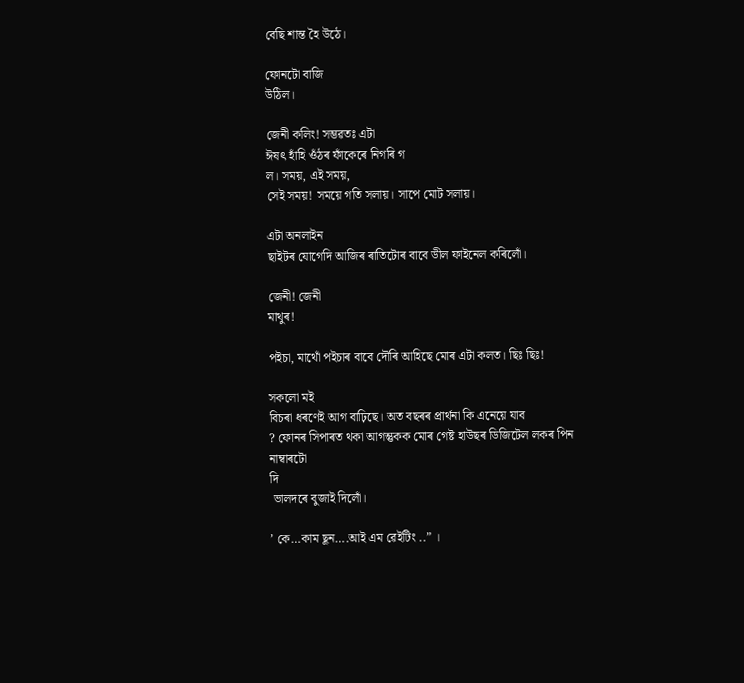বেছি শান্ত হৈ উঠে।

ফোনটো বাজি
উঠিল।

জেনী কলিং! সম্ভৱতঃ এটা
ঈষৎ হাঁহি ওঁঠৰ ফাঁকেৰে নিগৰি গ
ল। সময়, এই সময়,
সেই সময়! সময়ে গতি সলায়। সাপে মোট সলায়।

এটা অনলাইন
ছাইটৰ যোগেদি আজিৰ ৰাতিটোৰ বাবে ডীল ফাইনেল কৰিলোঁ।

জেনী! জেনী
মাথুৰ!

পইচা, মাথোঁ পইচাৰ বাবে দৌৰি আহিছে মোৰ এটা কলত। ছিঃ ছিঃ!

সকলো মই
বিচৰা ধৰণেই আগ বাঢ়িছে। অত বছৰৰ প্ৰাৰ্থনা কি এনেয়ে যাব
? ফোনৰ সিপাৰত থকা আগন্তুকক মোৰ গেষ্ট হাউছৰ ডিজিটেল লকৰ পিন নাম্বাৰটো
দি
 ভালদৰে বুজাই দিলোঁ।

’ কে…কাম ছূন….আই এম ৱেইটিং ..” ।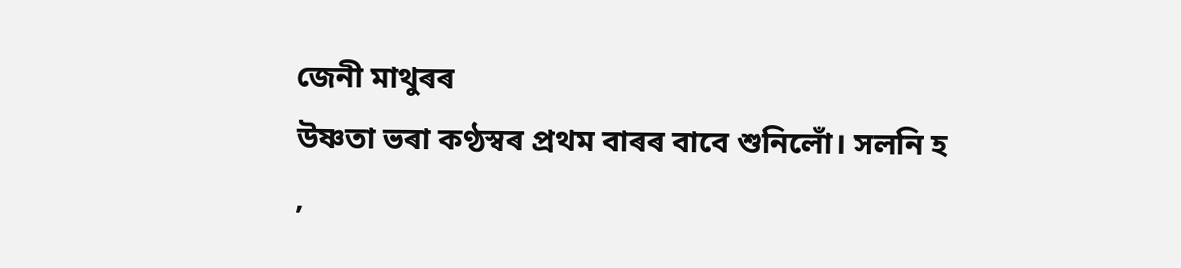জেনী মাথুৰৰ
উষ্ণতা ভৰা কণ্ঠস্বৰ প্ৰথম বাৰৰ বাবে শুনিলোঁ। সলনি হ
,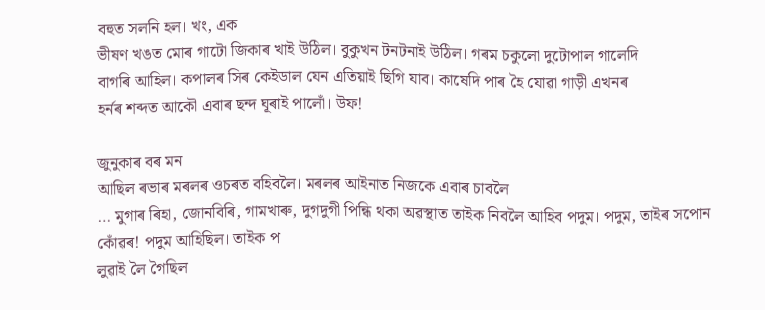বহুত সলনি হল। খং, এক
ভীষণ খঙত মোৰ গাটো জিকাৰ খাই উঠিল। বুকুখন টনটনাই উঠিল। গৰম চকুলো দুটোপাল গালেদি
বাগৰি আহিল। কপালৰ সিৰ কেইডাল যেন এতিয়াই ছিগি যাব। কাষেদি পাৰ হৈ যোৱা গাড়ী এখনৰ
হৰ্নৰ শব্দত আকৌ এবাৰ ছন্দ ঘূৰাই পালোঁ। উফ!

জুনুকাৰ বৰ মন
আছিল ৰভাৰ মৰলৰ ওচৰত বহিবলৈ। মৰলৰ আইনাত নিজকে এবাৰ চাবলৈ
… মুগাৰ ৰিহা, জোনবিৰি, গামখাৰু, দুগদুগী পিন্ধি থকা অৱস্থাত তাইক নিবলৈ আহিব পদুম। পদুম, তাইৰ সপোন
কোঁৱৰ! পদুম আহিছিল। তাইক প
লুৱাই লৈ গৈছিল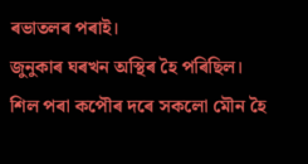ৰভাতলৰ পৰাই।
জুনুকাৰ ঘৰখন অস্থিৰ হৈ পৰিছিল। শিল পৰা কপৌৰ দৰে সকলো মৌন হৈ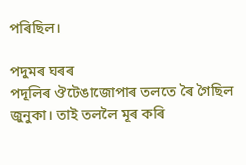পৰিছিল।

পদুমৰ ঘৰৰ
পদূলিৰ ঔটেঙাজোপাৰ তলতে ৰৈ গৈছিল জুনুকা। তাই তললৈ মূৰ কৰি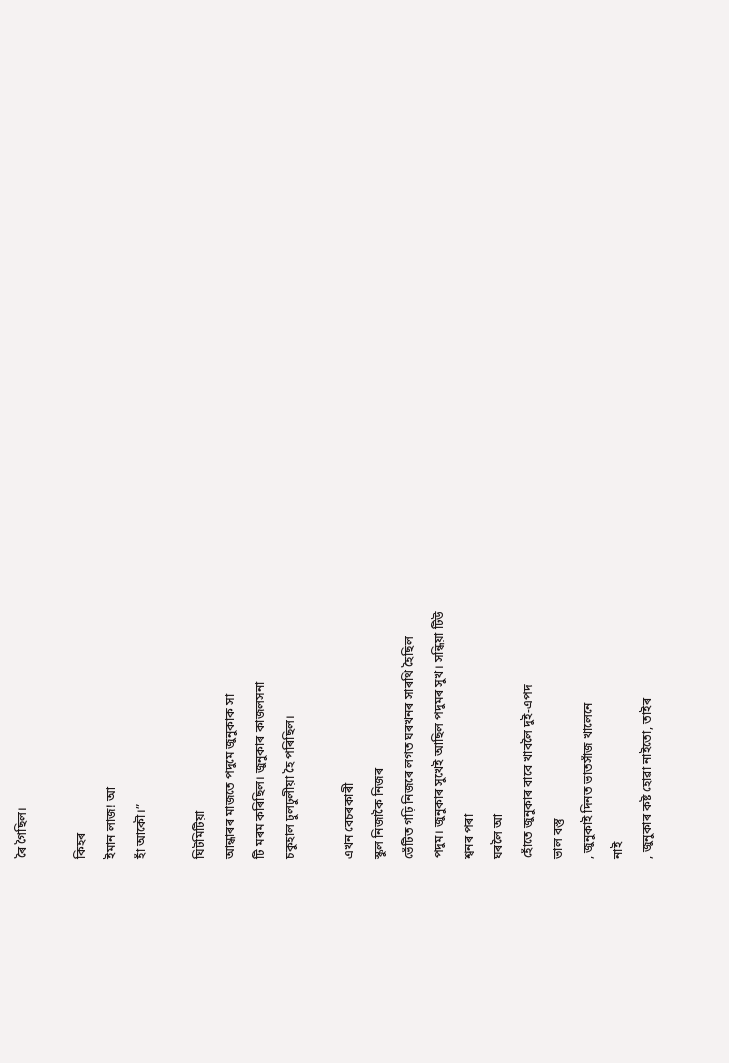ৰৈ গৈছিল।

কিহৰ
ইমান লাজ! আ
হাঁ আকৌ।”

ঘিটমিটিয়া
আন্ধাৰৰ মাজতে পদুমে জুনুকাক সা
টি মৰম কৰিছিল। জুনুকাৰ কাজলসনা
চকুহাল ঢুলঢুলীয়া হৈ পৰিছিল।

এখন বেচৰকাৰী
স্কুল নিজাকৈ নিজৰ
ভেঁটিত গঢ়ি নিজৰে লগত ঘৰখনৰ সাৰথি হৈছিল
পদুম। জুনুকাৰ সুখেই আছিল পদুমৰ সুখ। সন্ধিয়া টিউ
শ্বনৰ পৰা
ঘৰলৈ আ
হোঁতে জুনুকাৰ বাবে খাবলৈ দুই-এপদ
ভাল বস্তু
, জুনুকাই দিনত ভাতসাঁজ খালেনে
নাই
, জুনুকাৰ কষ্ট হোৱা নাইতো, তাইৰ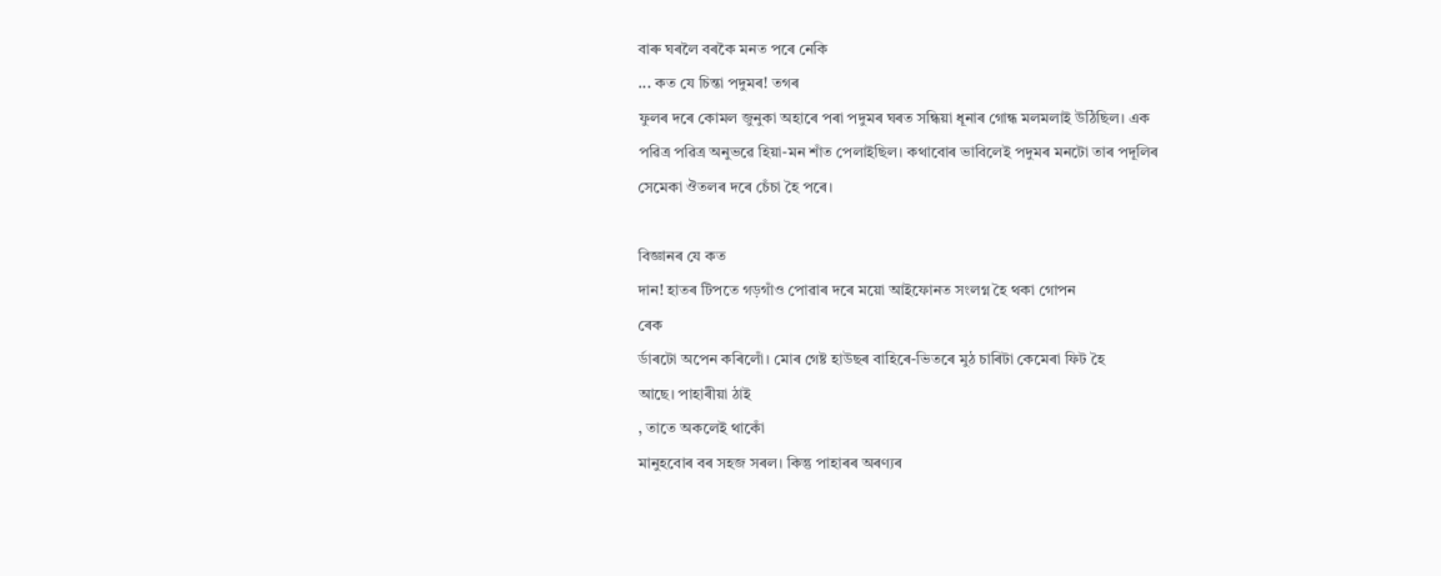বাৰু ঘৰলৈ বৰকৈ মনত পৰে নেকি
... কত যে চিন্তা পদুমৰ! তগৰ
ফুলৰ দৰে কোমল জুনুকা অহাৰে পৰা পদুমৰ ঘৰত সন্ধিয়া ধূনাৰ গোন্ধ মলমলাই উঠিছিল। এক
পৱিত্ৰ পৱিত্ৰ অনুভৱে হিয়া-মন শাঁত পেলাইছিল। কথাবোৰ ভাবিলেই পদুমৰ মনটো তাৰ পদূলিৰ
সেমেকা ঔতলৰ দৰে চেঁচা হৈ পৰে।

বিজ্ঞানৰ যে কত
দান! হাতৰ টিপতে গড়গাঁও পোৱাৰ দৰে ময়ো আইফোনত সংলগ্ন হৈ থকা গোপন
ৰেক
ৰ্ডাৰটো অপেন কৰিলোঁ। মোৰ গেষ্ট হাউছৰ বাহিৰে-ভিতৰে মুঠ চাৰিটা কেমেৰা ফিট হৈ
আছে। পাহাৰীয়া ঠাই
, তাতে অকলেই থাকোঁ
মানুহবোৰ বৰ সহজ সৰল। কিন্তু পাহাৰৰ অৰণ্যৰ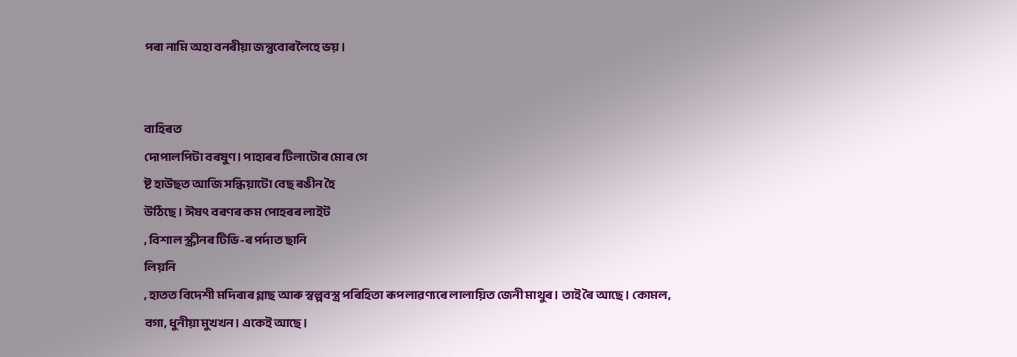পৰা নামি অহা বনৰীয়া জন্তুবোৰলৈহে ভয়।


বাহিৰত
দোপালপিটা বৰষুণ। পাহাৰৰ টিলাটোৰ মোৰ গে
ষ্ট হাউছত আজি সন্ধিয়াটো বেছ ৰঙীন হৈ
উঠিছে। ঈষৎ বৰণৰ কম পোহৰৰ লাইট
, বিশাল স্ক্ৰীনৰ টিভি-ৰ পৰ্দাত ছানি
লিয়নি
, হাতত বিদেশী মদিৰাৰ গ্লাছ আৰু স্বল্পবস্ত্ৰ পৰিহিতা ৰূপলাৱণ্যৰে লালায়িত জেনী মাথুৰ। তাই ৰৈ আছে। কোমল,
বগা, ধুনীয়া মুখখন। একেই আছে।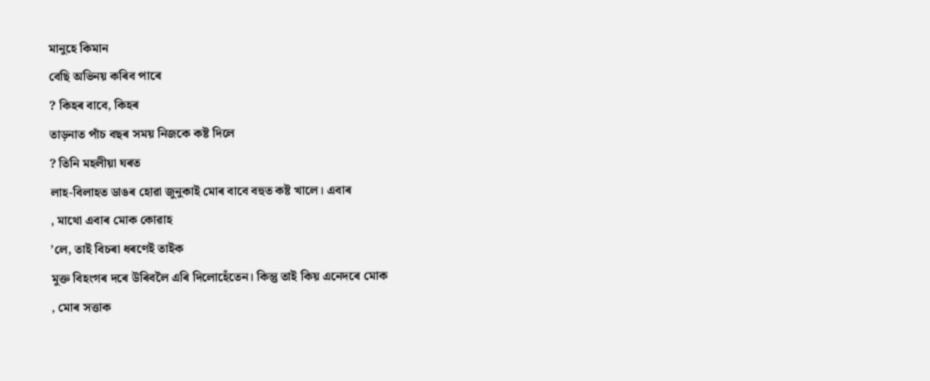মানুহে কিমান
বেছি অভিনয় কৰিব পাৰে
? কিহৰ বাবে, কিহৰ
তাড়নাত পাঁচ বছৰ সময় নিজকে কষ্ট দিলে
? তিনি মহলীয়া ঘৰত
লাহ-বিলাহত ডাঙৰ হোৱা জুনুকাই মোৰ বাবে বহুত কষ্ট খালে। এবাৰ
, মাথো এবাৰ মোক কোৱাহ
’লে, তাই বিচৰা ধৰণেই তাইক
মুক্ত বিহংগৰ দৰে উৰিবলৈ এৰি দিলোহেঁতেন। কিন্তু তাই কিয় এনেদৰে মোক
, মোৰ সত্তাক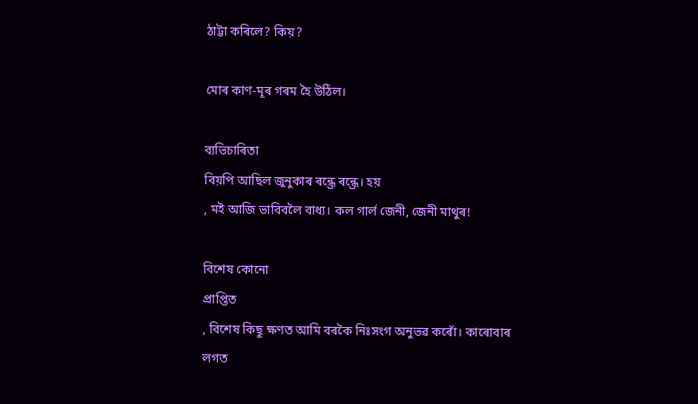ঠাট্টা কৰিলে? কিয়?

মোৰ কাণ-মূৰ গৰম হৈ উঠিল।

ব্যভিচাৰিতা
বিয়পি আছিল জুনুকাৰ ৰন্ধ্ৰে ৰন্ধ্ৰে। হয়
, মই আজি ভাবিবলৈ বাধ্য। কল গাৰ্ল জেনী, জেনী মাথুৰ!

বিশেষ কোনো
প্ৰাপ্তিত
, বিশেষ কিছু ক্ষণত আমি বৰকৈ নিঃসংগ অনুভৱ কৰোঁ। কাৰোবাৰ
লগত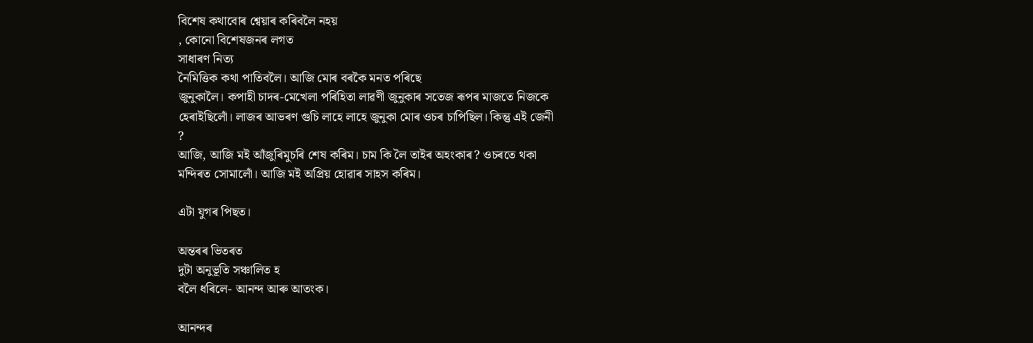বিশেষ কথাবোৰ শ্বেয়াৰ কৰিবলৈ নহয়
, কোনো বিশেষজনৰ লগত
সাধাৰণ নিত্য
নৈমিত্তিক কথা পাতিবলৈ। আজি মোৰ বৰকৈ মনত পৰিছে
জুনুকালৈ। কপাহী চাদৰ-মেখেলা পৰিহিতা লাৱণী জুনুকাৰ সতেজ ৰূপৰ মাজতে নিজকে
হেৰাইছিলোঁ। লাজৰ আভৰণ গুচি লাহে লাহে জুনুকা মোৰ ওচৰ চাপিছিল। কিন্তু এই জেনী
?
আজি, আজি মই আঁজুৰিমুচৰি শেষ কৰিম। চাম কি লৈ তাইৰ অহংকাৰ? ওচৰতে থকা
মন্দিৰত সোমালোঁ। আজি মই অপ্ৰিয় হোৱাৰ সাহস কৰিম।

এটা যুগৰ পিছত।

অন্তৰৰ ভিতৰত
দুটা অনুভূতি সঞ্চালিত হ
বলৈ ধৰিলে- আনন্দ আৰু আতংক।

আনন্দৰ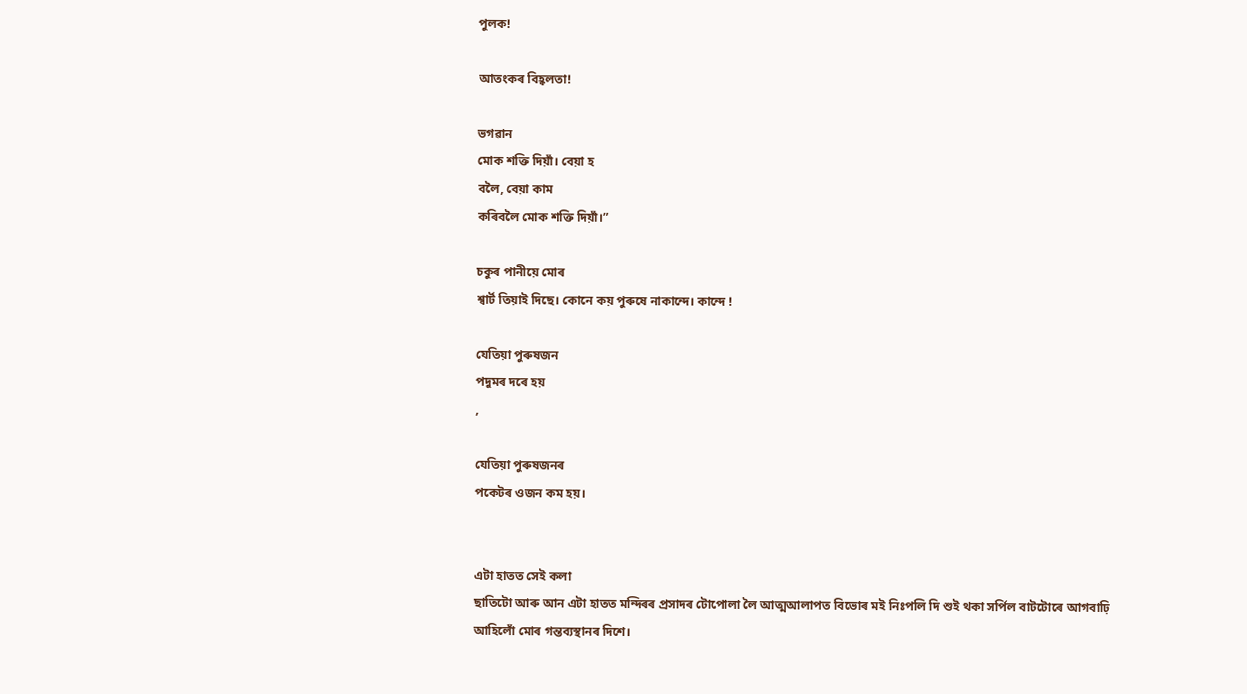পুলক!

আতংকৰ বিহ্বলতা!

ভগৱান
মোক শক্তি দিয়াঁ। বেয়া হ
বলৈ, বেয়া কাম
কৰিবলৈ মোক শক্তি দিয়াঁ।”

চকুৰ পানীয়ে মোৰ
শ্বাৰ্ট তিয়াই দিছে। কোনে কয় পুৰুষে নাকান্দে। কান্দে !

যেতিয়া পুৰুষজন
পদুমৰ দৰে হয়
,

যেতিয়া পুৰুষজনৰ
পকেটৰ ওজন কম হয়।


এটা হাতত সেই কলা
ছাতিটো আৰু আন এটা হাতত মন্দিৰৰ প্ৰসাদৰ টোপোলা লৈ আত্মআলাপত বিভোৰ মই নিঃপলি দি শুই থকা সৰ্পিল বাটটোৰে আগবাঢ়ি
আহিলোঁ মোৰ গন্তব্যস্থানৰ দিশে।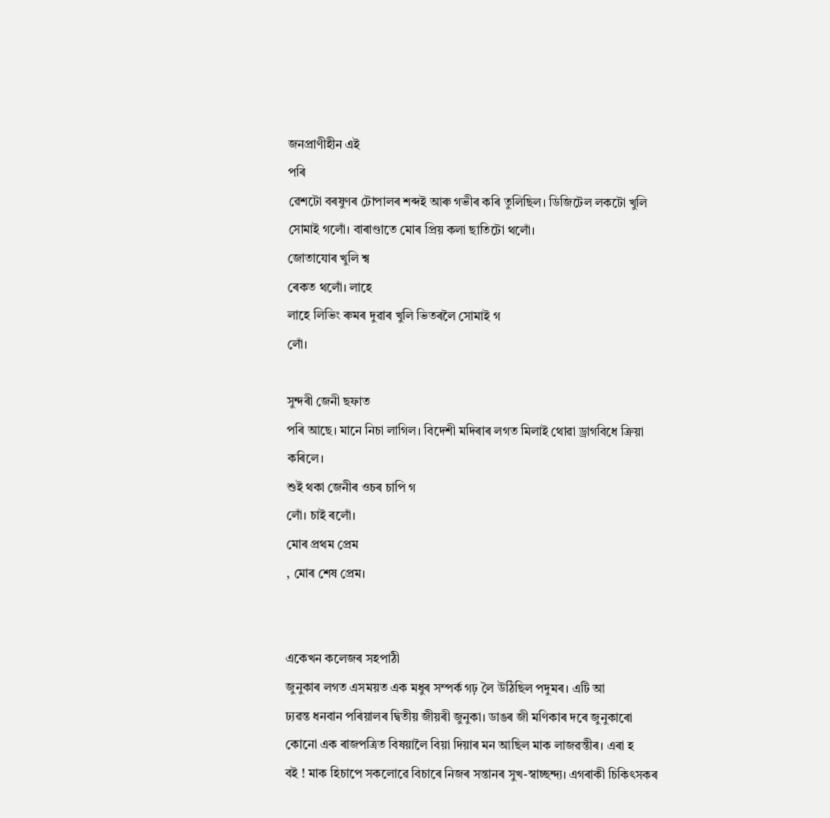জনপ্ৰাণীহীন এই
পৰি
ৱেশটো বৰষুণৰ টোপালৰ শব্দই আৰু গভীৰ কৰি তুলিছিল। ডিজিটেল লকটো খুলি সোমাই গলোঁ। বাৰাণ্ডাতে মোৰ প্ৰিয় কলা ছাতিটো থলোঁ।
জোতাযোৰ খুলি শ্ব
ৰেকত থলোঁ। লাহে
লাহে লিভিং ৰুমৰ দুৱাৰ খুলি ভিতৰলৈ সোমাই গ
লোঁ।

সুন্দৰী জেনী ছফাত
পৰি আছে। মানে নিচা লাগিল। বিদেশী মদিৰাৰ লগত মিলাই থোৱা ড্ৰাগবিধে ক্ৰিয়া কৰিলে।
শুই থকা জেনীৰ ওচৰ চাপি গ
লোঁ। চাই ৰলোঁ।
মোৰ প্ৰথম প্ৰেম
, মোৰ শেষ প্ৰেম।


একেখন কলেজৰ সহপাঠী
জুনুকাৰ লগত এসময়ত এক মধুৰ সম্পৰ্ক গঢ় লৈ উঠিছিল পদুমৰ। এটি আ
ঢ্যৱন্ত ধনবান পৰিয়ালৰ দ্বিতীয় জীয়ৰী জুনুকা। ডাঙৰ জী মণিকাৰ দৰে জুনুকাৰো
কোনো এক ৰাজপত্ৰিত বিষয়ালৈ বিয়া দিয়াৰ মন আছিল মাক লাজৱন্তীৰ। এৰা হ
বই ! মাক হিচাপে সকলোৱে বিচাৰে নিজৰ সন্তানৰ সুখ-স্বাচ্ছন্দ্য। এগৰাকী চিকিৎসকৰ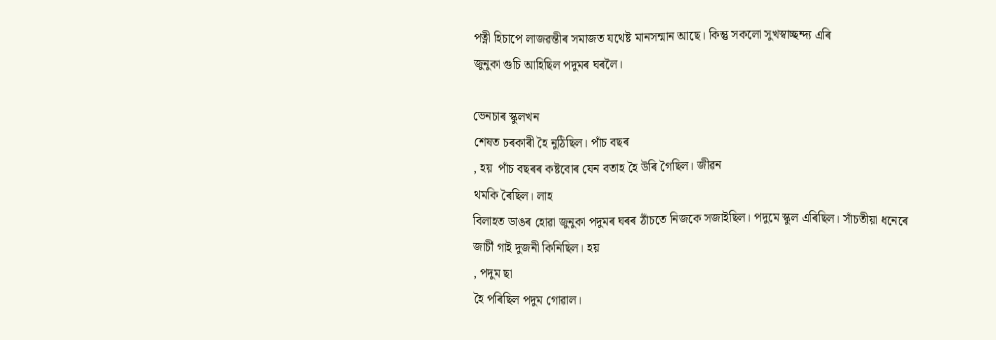পত্নী হিচাপে লাজৱন্তীৰ সমাজত যথেষ্ট মানসন্মান আছে। কিন্তু সকলো সুখস্বাচ্ছন্দ্য এৰি
জুনুকা গুচি আহিছিল পদুমৰ ঘৰলৈ।

ভেনচাৰ স্কুলখন
শেষত চৰকাৰী হৈ নুঠিছিল। পাঁচ বছৰ
, হয়  পাঁচ বছৰৰ কষ্টবোৰ যেন বতাহ হৈ উৰি গৈছিল। জীৱন
থমকি ৰৈছিল। লাহ
বিলাহত ডাঙৰ হোৱা জুনুকা পদুমৰ ঘৰৰ ঠাঁচতে নিজকে সজাইছিল। পদুমে স্কুল এৰিছিল। সাঁচতীয়া ধনেৰে
জাৰ্চী গাই দুজনী কিনিছিল। হয়
, পদুম ছা
হৈ পৰিছিল পদুম গোৱাল।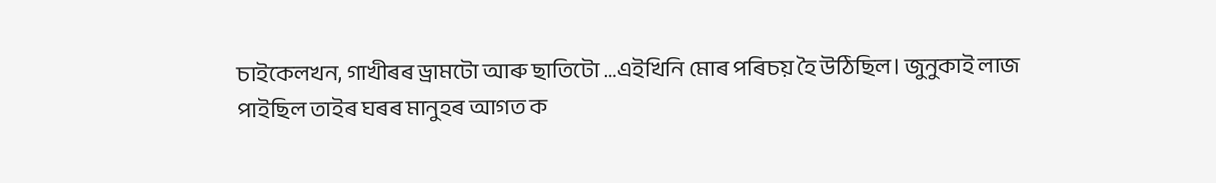চাইকেলখন, গাখীৰৰ ড্ৰামটো আৰু ছাতিটো …এইখিনি মোৰ পৰিচয় হৈ উঠিছিল। জুনুকাই লাজ
পাইছিল তাইৰ ঘৰৰ মানুহৰ আগত ক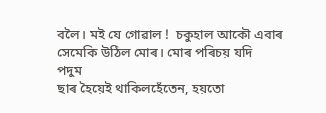বলৈ। মই যে গোৱাল !  চকুহাল আকৌ এবাৰ সেমেকি উঠিল মোৰ। মোৰ পৰিচয় যদি
পদুম
ছাৰ হৈয়েই থাকিলহেঁতেন, হয়তো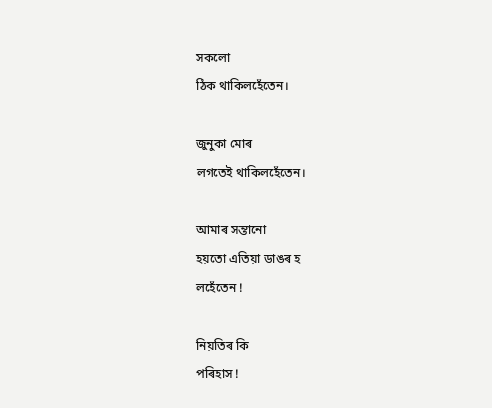সকলো
ঠিক থাকিলহেঁতেন।

জুনুকা মোৰ
লগতেই থাকিলহেঁতেন।

আমাৰ সন্তানো
হয়তো এতিয়া ডাঙৰ হ
লহেঁতেন !

নিয়তিৰ কি
পৰিহাস !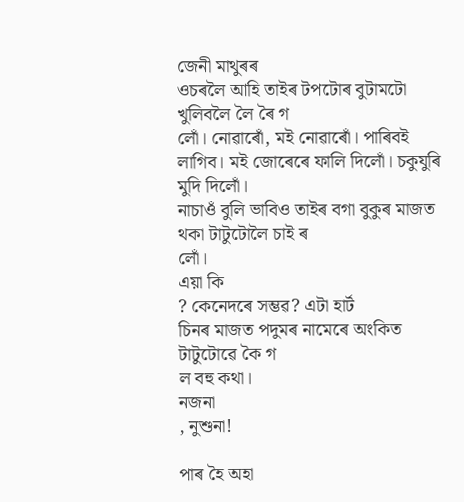জেনী মাথুৰৰ
ওচৰলৈ আহি তাইৰ টপটোৰ বুটামটো খুলিবলৈ লৈ ৰৈ গ
লোঁ। নোৱাৰোঁ, মই নোৱাৰোঁ। পাৰিবই লাগিব। মই জোৰেৰে ফালি দিলোঁ। চকুযুৰি মুদি দিলোঁ।
নাচাওঁ বুলি ভাবিও তাইৰ বগা বুকুৰ মাজত থকা টাটুটোলৈ চাই ৰ
লোঁ।
এয়া কি
? কেনেদৰে সম্ভৱ? এটা হাৰ্ট
চিনৰ মাজত পদুমৰ নামেৰে অংকিত টাটুটোৱে কৈ গ
ল বহু কথা।
নজনা
, নুশুনা!

পাৰ হৈ অহা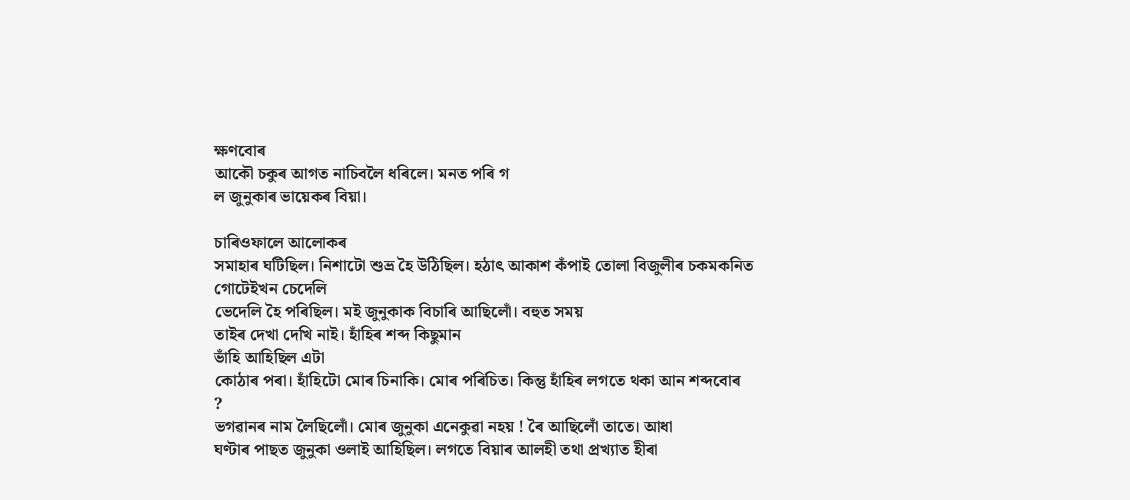ক্ষণবোৰ
আকৌ চকুৰ আগত নাচিবলৈ ধৰিলে। মনত পৰি গ
ল জুনুকাৰ ভায়েকৰ বিয়া।

চাৰিওফালে আলোকৰ
সমাহাৰ ঘটিছিল। নিশাটো শুভ্ৰ হৈ উঠিছিল। হঠাৎ আকাশ কঁপাই তোলা বিজুলীৰ চকমকনিত
গোটেইখন চেদেলি
ভেদেলি হৈ পৰিছিল। মই জুনুকাক বিচাৰি আছিলোঁ। বহুত সময়
তাইৰ দেখা দেখি নাই। হাঁহিৰ শব্দ কিছুমান
ভাঁহি আহিছিল এটা
কোঠাৰ পৰা। হাঁহিটো মোৰ চিনাকি। মোৰ পৰিচিত। কিন্তু হাঁহিৰ লগতে থকা আন শব্দবোৰ
?
ভগৱানৰ নাম লৈছিলোঁ। মোৰ জুনুকা এনেকুৱা নহয় ! ৰৈ আছিলোঁ তাতে। আধা
ঘণ্টাৰ পাছত জুনুকা ওলাই আহিছিল। লগতে বিয়াৰ আলহী তথা প্ৰখ্যাত হীৰা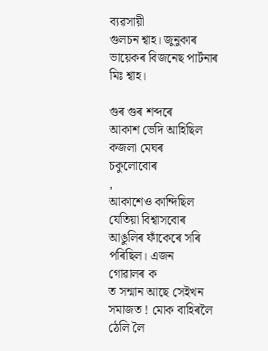ব্যৱসায়ী
গুলচন শ্বাহ। জুনুকাৰ ভায়েকৰ বিজনেছ পাৰ্টনাৰ মিঃ শ্বাহ।

গুৰ গুৰ শব্দৰে
আকাশ ভেদি আহিছিল
কজলা মেঘৰ
চকুলোবোৰ
,
আকাশেও কান্দিছিল যেতিয়া বিশ্বাসবোৰ আঙুলিৰ ফাঁকেৰে সৰি পৰিছিল। এজন
গোৱালৰ ক
ত সন্মান আছে সেইখন সমাজত ! মোক বাহিৰলৈ ঠেলি লৈ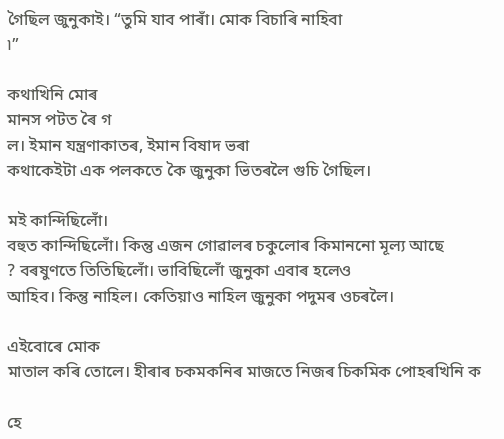গৈছিল জুনুকাই। “তুমি যাব পাৰাঁ। মোক বিচাৰি নাহিবা
৷”

কথাখিনি মোৰ
মানস পটত ৰৈ গ
ল। ইমান যন্ত্ৰণাকাতৰ, ইমান বিষাদ ভৰা
কথাকেইটা এক পলকতে কৈ জুনুকা ভিতৰলৈ গুচি গৈছিল।

মই কান্দিছিলোঁ।
বহুত কান্দিছিলোঁ। কিন্তু এজন গোৱালৰ চকুলোৰ কিমাননো মূল্য আছে
? বৰষুণতে তিতিছিলোঁ। ভাবিছিলোঁ জুনুকা এবাৰ হলেও
আহিব। কিন্তু নাহিল। কেতিয়াও নাহিল জুনুকা পদুমৰ ওচৰলৈ।

এইবোৰে মোক
মাতাল কৰি তোলে। হীৰাৰ চকমকনিৰ মাজতে নিজৰ চিকমিক পোহৰখিনি ক

হে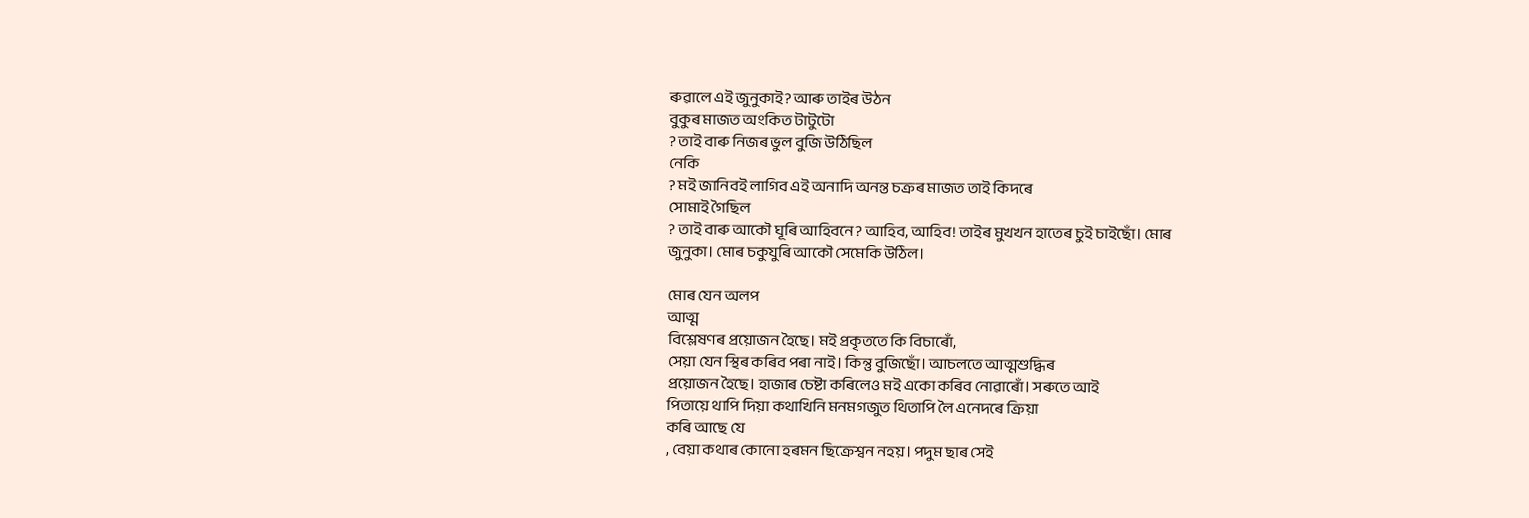ৰুৱালে এই জুনুকাই? আৰু তাইৰ উঠন
বুকুৰ মাজত অংকিত টাটুটো
? তাই বাৰু নিজৰ ভুল বুজি উঠিছিল
নেকি
? মই জানিবই লাগিব এই অনাদি অনন্ত চক্ৰৰ মাজত তাই কিদৰে
সোমাই গৈছিল
? তাই বাৰু আকৌ ঘূৰি আহিবনে? আহিব, আহিব! তাইৰ মুখখন হাতেৰ চুই চাইছোঁ। মোৰ
জুনুকা। মোৰ চকুযুৰি আকৌ সেমেকি উঠিল।

মোৰ যেন অলপ
আত্ম
বিশ্লেষণৰ প্ৰয়োজন হৈছে। মই প্ৰকৃততে কি বিচাৰোঁ,
সেয়া যেন স্থিৰ কৰিব পৰা নাই। কিন্তু বুজিছোঁ। আচলতে আত্মশুদ্ধিৰ
প্ৰয়োজন হৈছে। হাজাৰ চেষ্টা কৰিলেও মই একো কৰিব নোৱাৰোঁ। সৰুতে আই
পিতায়ে থাপি দিয়া কথাখিনি মনমগজুত থিতাপি লৈ এনেদৰে ক্ৰিয়া
কৰি আছে যে
, বেয়া কথাৰ কোনো হৰমন ছিক্ৰেশ্বন নহয়। পদুম ছাৰ সেই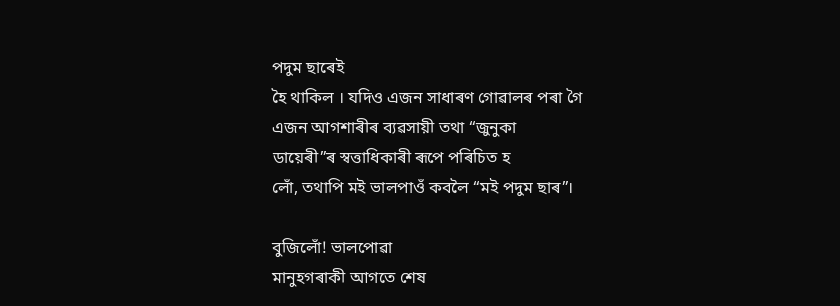পদুম ছাৰেই
হৈ থাকিল । যদিও এজন সাধাৰণ গোৱালৰ পৰা গৈ এজন আগশাৰীৰ ব্যৱসায়ী তথা “জুনুকা
ডায়েৰী”ৰ স্বত্তাধিকাৰী ৰূপে পৰিচিত হ
লোঁ, তথাপি মই ভালপাওঁ কবলৈ “মই পদুম ছাৰ”।

বুজিলোঁ! ভালপোৱা
মানুহগৰাকী আগতে শেষ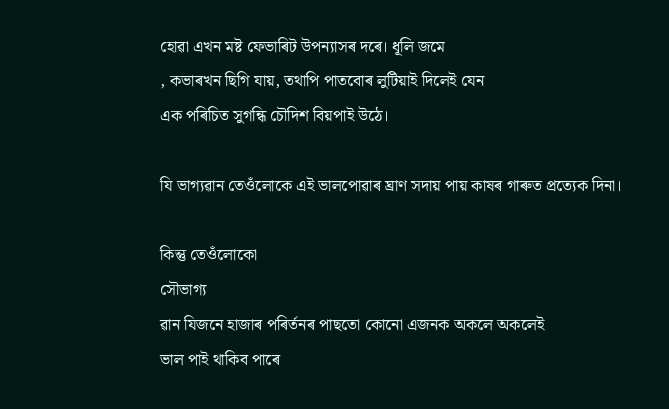হোৱা এখন মষ্ট ফেভাৰিট উপন্যাসৰ দৰে। ধূলি জমে
, কভাৰখন ছিগি যায়, তথাপি পাতবোৰ লুটিয়াই দিলেই যেন
এক পৰিচিত সুগন্ধি চৌদিশ বিয়পাই উঠে।

যি ভাগ্যৱান তেওঁলোকে এই ভালপোৱাৰ ঘ্ৰাণ সদায় পায় কাষৰ গাৰুত প্ৰত্যেক দিনা।

কিন্তু তেওঁলোকো
সৌভাগ্য
ৱান যিজনে হাজাৰ পৰিৰ্তনৰ পাছতো কোনো এজনক অকলে অকলেই
ভাল পাই থাকিব পাৰে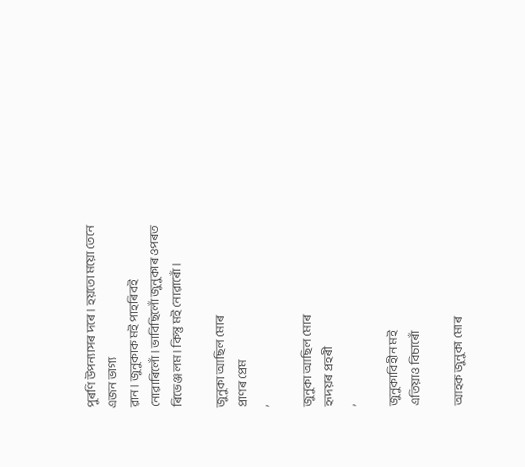পুৰণি উপন্যাসৰ দৰে। হয়তো ময়ো তেনে এজন ভাগ্য
ৱান। জুনুকাক মই পাহৰিবই নোৱাৰিলোঁ। ভাবিছিলোঁ জুনুকাৰ ওপৰত ৰিভেঞ্জ লম। কিন্তু মই নোৱাৰোঁ।

জুনুকা আছিল মোৰ
প্ৰাণৰ প্ৰেম
,

জুনুকা আছিল মোৰ
হৃদয়ৰ প্ৰহৰী
,

জুনুকাবিহীন মই
এতিয়াও বিচাৰোঁ

আহক জুনুকা মোৰ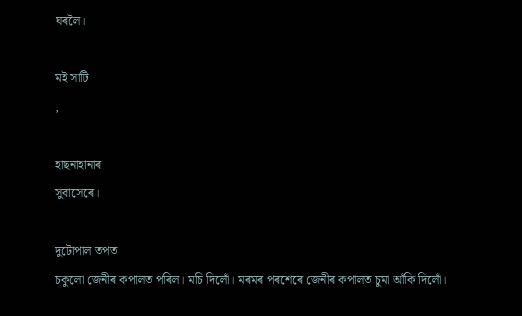ঘৰলৈ।

মই সাটি
,

হাছনাহানাৰ
সুবাসেৰে।

দুটোপাল তপত
চকুলো জেনীৰ কপালত পৰিল। মচি দিলোঁ। মৰমৰ পৰশেৰে জেনীৰ কপালত চুমা আঁকি দিলোঁ।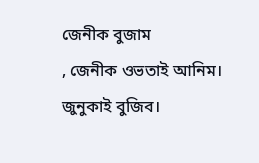জেনীক বুজাম
, জেনীক ওভতাই আনিম। জুনুকাই বুজিব।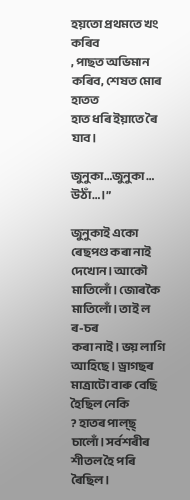হয়তো প্ৰথমতে খং
কৰিব
, পাছত অভিমান কৰিব, শেষত মোৰ হাতত
হাত ধৰি ইয়াতে ৰৈ যাব।

জুনুকা…জুনুকা … উঠাঁ…।”

জুনুকাই একো
ৰেছপণ্ড কৰা নাই দেখোন। আকৌ মাতিলোঁ। জোৰকৈ মাতিলোঁ। তাই ল
ৰ-চৰ
কৰা নাই। ভয় লাগি আহিছে। ড্ৰাগছৰ মাত্ৰাটো বাৰু বেছি হৈছিল নেকি
? হাতৰ পাল্‌ছ্ চালোঁ। সৰ্বশৰীৰ শীতল হৈ পৰি ৰৈছিল।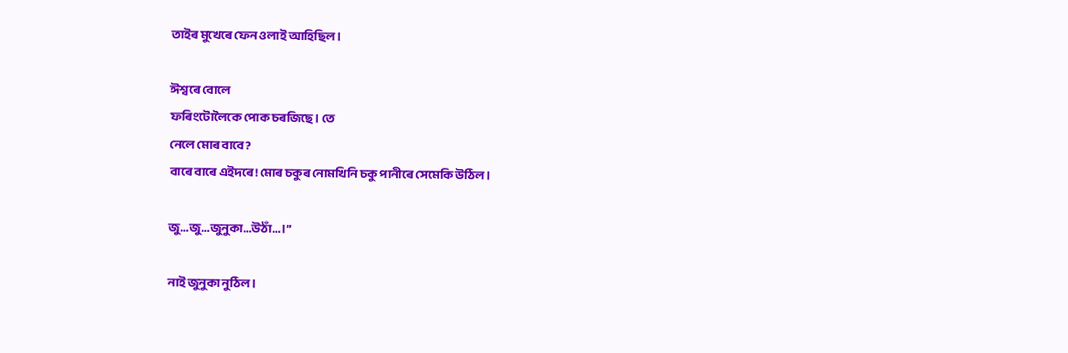তাইৰ মুখেৰে ফেন ওলাই আহিছিল।

ঈশ্বৰে বোলে
ফৰিংটোলৈকে পোক চৰজিছে। তে
নেলে মোৰ বাবে?
বাৰে বাৰে এইদৰে! মোৰ চকুৰ নোমখিনি চকু পানীৰে সেমেকি উঠিল।

জু…জু…জুনুকা…উঠাঁ…।”

নাই জুনুকা নুঠিল।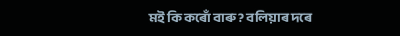মই কি কৰোঁ বাৰু? বলিয়াৰ দৰে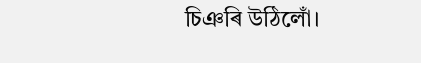চিঞৰি উঠিলোঁ।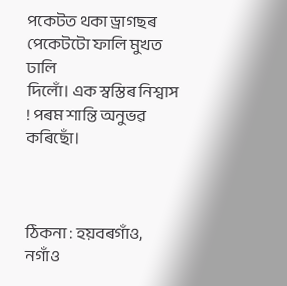পকেটত থকা ড্ৰাগছৰ পেকেটটো ফালি মুখত ঢালি
দিলোঁ। এক স্বস্তিৰ নিশ্বাস ! পৰম শান্তি অনুভৱ কৰিছোঁ।



ঠিকনা : হয়বৰগাঁও,  নগাঁও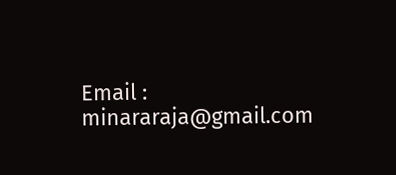Email : minararaja@gmail.com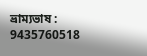ভ্ৰাম্যভাষ : 9435760518